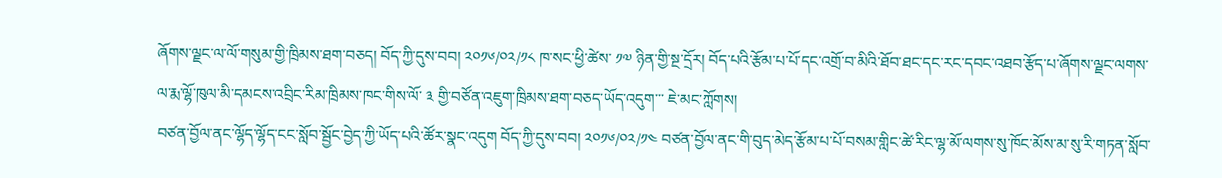ཞོགས་ལྗང་ལ་ལོ་གསུམ་གྱི་ཁྲིམས་ཐག་བཅད། བོད་ཀྱི་དུས་བབ། ༢༠༡༦/༠༢/༡༨ ཁ་སང་ཕྱི་ཚེས་ ༡༧ ཉིན་གྱི་སྔ་དྲོར། བོད་པའི་རྩོམ་པ་པོ་དང་འགྲོ་བ་མིའི་ཐོབ་ཐང་དང་རང་དབང་འཐབ་རྩོད་པ་ཞོགས་ལྗང་ལགས་ལ་རྨ་ལྷོ་ཁུལ་མི་དམངས་འབྲིང་རིམ་ཁྲིམས་ཁང་གིས་ལོ་ ༣ གྱི་བཙོན་འཇུག་ཁྲིམས་ཐག་བཅད་ཡོད་འདུག་་་ ཇེ་མང་ཀློགས།
བཙན་བྱོལ་ནང་ལྷོད་ལྷོད་ངང་སློབ་སྦྱོང་བྱེད་ཀྱི་ཡོད་པའི་ཚོར་སྣང་འདུག བོད་ཀྱི་དུས་བབ། ༢༠༡༦/༠༢/༡༤ བཙན་བྱོལ་ནང་གི་བུད་མེད་རྩོམ་པ་པོ་བསམ་གླིང་ཚེ་རིང་ལྷ་མོ་ལགས་སུ་ཁོང་མོས་མ་སུ་རི་གཏན་སློབ་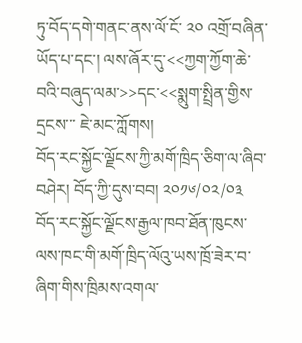ཏུ་བོད་དགེ་གནང་ནས་ལོ་ངོ་ ༢༠ འགྲོ་བཞིན་ཡོད་པ་དང་། ལས་ཞོར་དུ་<<ཀྱག་ཀྱོག་ཆེ་བའི་བཞུད་ལམ་>>དང་<<སྨུག་སྤྲིན་གྱིས་དྲངས་་་ ཇེ་མང་ཀློགས།
བོད་རང་སྐྱོང་ལྗོངས་ཀྱི་མགོ་ཁྲིད་ཅིག་ལ་ཞིབ་བཤེར། བོད་ཀྱི་དུས་བབ། ༢༠༡༦/༠༢/༠༣ བོད་རང་སྐྱོང་ལྗོངས་རྒྱལ་ཁབ་ཐོན་ཁུངས་ལས་ཁང་གི་མགོ་ཁྲིད་ལོའུ་ཡས་ཁྲོ་ཟེར་བ་ཞིག་གིས་ཁྲིམས་འགལ་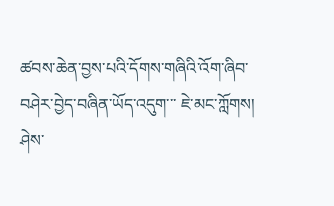ཚབས་ཆེན་བྱས་པའི་དོགས་གཞིའི་འོག་ཞིབ་བཤེར་བྱེད་བཞིན་ཡོད་འདུག་་་ ཇེ་མང་ཀློགས།
ཤེས་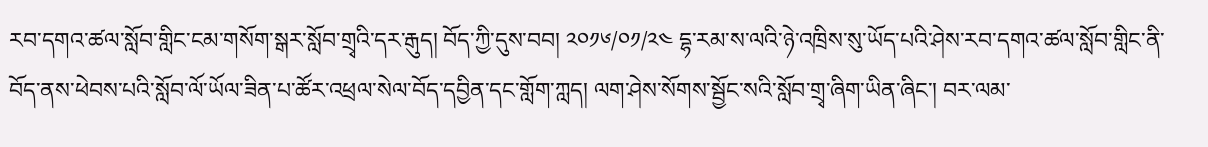རབ་དགའ་ཚལ་སློབ་གླིང་ངམ་གསོག་སྒར་སློབ་གྲྭའི་དར་རྒུད། བོད་ཀྱི་དུས་བབ། ༢༠༡༦/༠༡/༢༤ དྷ་རམ་ས་ལའི་ཉེ་འཁྲིས་སུ་ཡོད་པའི་ཤེས་རབ་དགའ་ཚལ་སློབ་གླིང་ནི་བོད་ནས་ཕེབས་པའི་སློབ་ལོ་ཡོལ་ཟིན་པ་ཚོར་འཕྲལ་སེལ་བོད་དབྱིན་དང་གློག་ཀླད། ལག་ཤེས་སོགས་སྦྱོང་སའི་སློབ་གྲྭ་ཞིག་ཡིན་ཞིང་། བར་ལམ་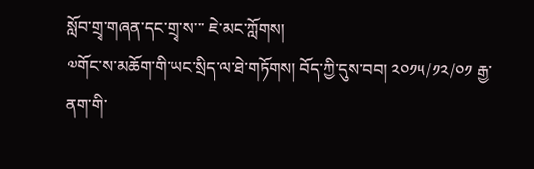སློབ་གྲྭ་གཞན་དང་གྲྭ་ས་་་ ཇེ་མང་ཀློགས།
༧གོང་ས་མཆོག་གི་ཡང་སྲིད་ལ་ཐེ་གཏོགས། བོད་ཀྱི་དུས་བབ། ༢༠༡༥/༡༢/༠༡ རྒྱ་ནག་གི་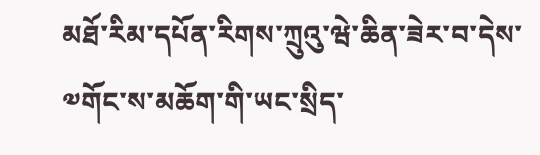མཐོ་རིམ་དཔོན་རིགས་ཀྲུའུ་ཝེ་ཆིན་ཟེར་བ་དེས་༧གོང་ས་མཆོག་གི་ཡང་སྲིད་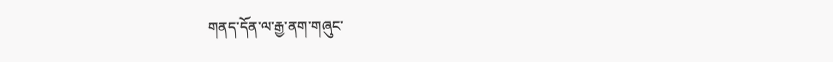གནད་དོན་ལ་རྒྱ་ནག་གཞུང་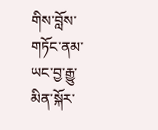གིས་བློས་གཏོང་ནམ་ཡང་བྱ་རྒྱུ་མིན་སྐོར་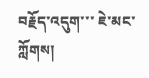བརྗོད་འདུག་་་ ཇེ་མང་ཀློགས།